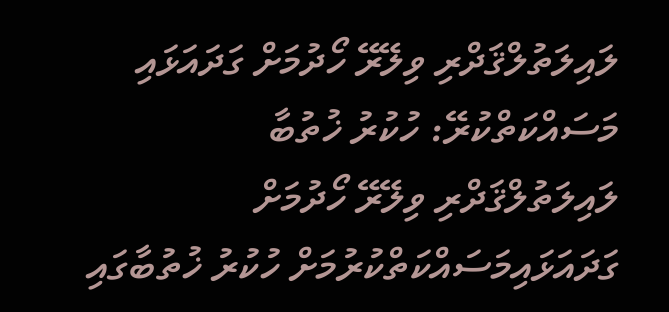ލައިލަތުލްޤަދްރި ވިލޭރޭ ހޯދުމަށް ގަދައަޅައި މަސައްކަތްކުރޭ: ހުކުރު ޚުތުބާ
ލައިލަތުލްޤަދްރި ވިލޭރޭ ހޯދުމަށް ގަދައަޅައިމަސައްކަތްކުރުމަށް ހުކުރު ޚުތުބާގައި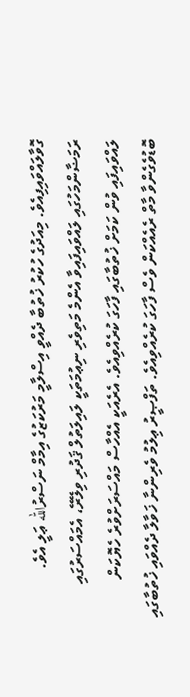ގޮވާލައްވައިފިއެވެ. މިއަދުގެ ހުކުރު ޚުތުބާ ދެއްވީ އިސްލާމީ މަރުކަޒުގެ އިމާމް ނަސްރުالله ޢަލީ އެވެ.
ރަމަޟާންމަހުގައި ލައްވައިފައިވާ އެންމެ މަތިވެރި ނިޢުމަތަކީ ލައިލަތުލް ޤަދުރި ވިލޭރޭ، އެމައްސަރުގައި ލައްވައިފައި ވުން ކަމަށް ޚުތުބާގައި ފާހަގަ ކުރެއްވިއެވެ. އެރެއަކީ އެއްހާސް މައްސަރަށްވުރެ ހެޔޮކަން ބޮޑުވެގެންވާ މާތް ރެއެއްކަން ވެސް ފާހަގަ ކުރެއްވިއެވެ. ތަފްޞީރު ޢިލުމު ވެރިންނާ ޚަވާލާ ދެއްވައި ޚުތުބާގައި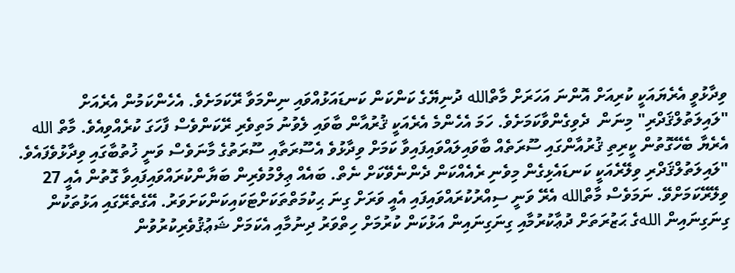ވިދާޅުވީ އެރެޔައަކީ ކުރިއަށް އޮންނަ އަހަރަށް މާތްالله ދުނިޔޭގެ ކަންކަން ކަނޑައަޅުއްވައި ނިންމަވާ ރޭކަމަށެވެ. އެހެންކަމުން އެރެއަށް "ލައިލަތުލްޤަދްރި" މިނަން  ދެވިގެންވާކަމަށެވެ. ހަމަ އެހެންމެ އެރެއަކީ ޤުރުއާން ބާވައި ލެވުނު މަތިވެރި ރޭކަންވެސް ފާހަގަ ކުރެއްވިއެވެ. މާތް الله އެރެޔާ ބެހޭގޮތުން ކީރިތި ޤުރުއާންގައި ސޫރަތެއް ބާވައިލައްވައިފައިވާ ކަމަށް ވިދާޅުވެ އެސޫރަތާއި ސޫރަތުގެ މާނަވެސް ވަނީ ޚުތުބާގައި ވިދާޅުވެފައެވެ.
"ލައިލަތުލްޤަދްރި ވިލޭރެއަކީ ކަނޑައެޅިގެން މިވެނި ރެއެއްކަން ދެންނެވޭކަށް ނެތް. ބައެއް ޢިލްމުވެރިން ބަޔާންކުރައްވައިފައިވާ ގޮތުން އެއީ 27 ވިލޭރޭކަމަށްވޭ. ނަމަވެސް މާތްالله އެރޭ ވަނީ ސިއްރުކުރައްވައިފައި އެއީ ވަރަށް ގިނަ ޙިކުމަތްތަކަށްޓަކައިކަންކަށަވަރު. އޭގެތެރޭގައި އަޅުތަކުން ގިނަގިނައިން اللهގެ ޙަޒުރަތަށް ދުޢާކުރުމާއި ގިނަގިނައިން އަޅުކަން ކުރުމަށް ހިތްވަރު ދިނުމާއި އެކަމަށް ޝަޢުޤުވެރިކުރުވުން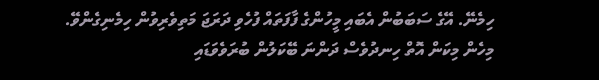ހިމެނޭ. އޭގެ ސަބަބުން އެބައި މީހުންގެ ފާފަތައް ފުހެވި ދަރަޖަ މަތިވެރިވުން ހިމެނިގެންވޭ. މިހެން މިކަން އޮތް ހިނދުވެސް ދަންނަ ބޭކަލުން ބުރަވެވަޑައި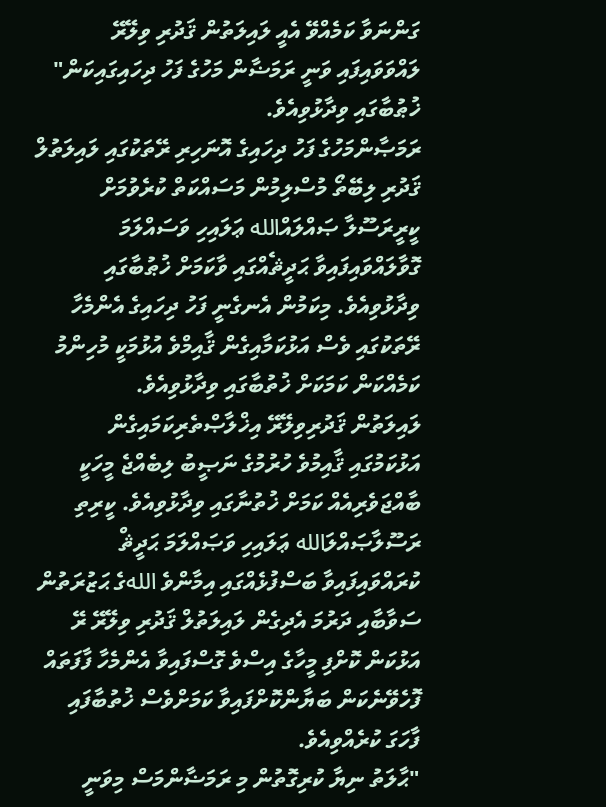ގަންނަވާ ކަމެއްވޭ އެއީ ލައިލަތުން ޤަދުރި ވިލޭރޭ ލައްވަވައިފައި ވަނީ ރަމަޟާން މަހުގެ ފަހު ދިހައިގައިކަން" ޚުޠުބާގައި ވިދާޅުވިއެވެ.
ރަމަޞާންމަހުގެ ފަހު ދިހައިގެ އޮނަހިރި ރޭތަކުގައި ލައިލަތުލް ޤަދުރި ލިބޭތޯ މުސްލިމުން މަސައްކަތް ކުރެވުމަށް ކީރީރަސޫލާ ޞައްލައްالله ޢަލައިހި ވަސައްލަމަ ގޮވާލައްވައިފައިވާ ޙަދީޘެއްގައި ވާކަމަށް ޚުޠުބާގައި ވިދާޅުވިއެވެ. މިކަމުން އެނގެނީ ފަހު ދިހައިގެ އެންމެހާ ރޭތަކުގައި ވެސް އަޅުކަމާއިގެން ޤާއިމްވެ އުޅުމަކީ މުހިންމު ކަމެއްކަން ކަމަކަށް ޚުތުބާގައި ވިދާޅުވިއެވެ.
ލައިލަތުން ޤަދުރިވިލޭރޭ އިޚްލާޞްތެރިކަމައިގެން އަޅުކަމުގައި ޤާއިމުވެ ހުރުމުގެ ނަޞީބު ލިބެއްޖެ މީހަކީ ބާއްޖަވެރިއެއް ކަމަށް ޚުތުނާގައި ވިދާޅުވިއެވެ. ކީރިތި ރަސޫލާޞައްލަالله ޢަލައިހި ވަޞައްލަމަ ޙަދީޘް ކުރައްވައިފައިވާ ބަސްފުޅެއްގައި އިމާންވެ اللهގެ ޙަޒުރަތުން ސަވާބާއި ދަރުމަ އެދިގެން ލައިލަތުލް ޤަދުރި ވިލޭރޭ ރޭ އަޅުކަން ކޮށްފި މީހާގެ އިސްވެ ގޮސްފައިވާ އެންމެހާ ފާފަތައް ފޮހެވޭނެކަން ބަޔާންކޮށްފައިވާ ކަމަށްވެސް ޚުތުބާފައި ފާހަގަ ކުރެއްވިއެވެ.
"ޙާލަތު ނިޔާ ކުރިގޮތުން މި ރަމަޟާންމަސް މިވަނީ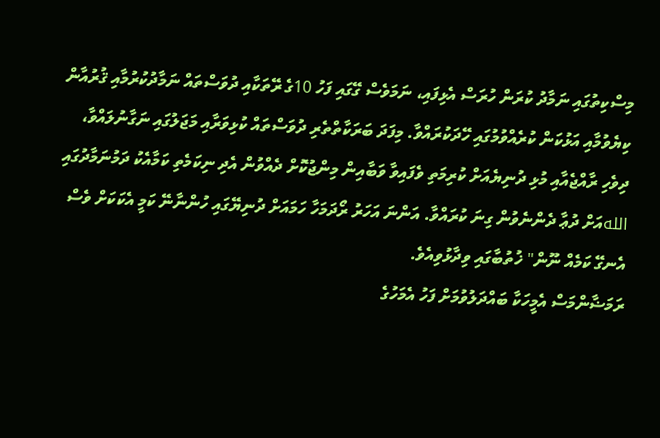މިސްކިތުގައި ނަމާދު ކުރަން ހުރަސް އެޅިފައި، ނަމަވެސް ގޭގައި ފަހު 10ގެ ރޭތަކާއި ދުވަސްތައް ނަމާދުކުރުމާއި ޤުރުއާން ކިޔެވުމާއި އަޅުކަން ކުރެއްވުމުގައި ހޭދަކުރައްވާ. މިފަދަ ބަރަކާތްތެރި ދުވަސްތައް ކުޅިވަރާއި މަޖަލުގައި ނަގާނުލައްވާ، ދިވެހި ރާއްޖެއާއި މުޅި ދުނިޔެއަށް ކުރިމަތި ވެފައިވާ ވަބާއިން މިންޖުކޮށް ދެއްވުން އެދި ނިކަމެތި ކަމާއެކު ދަމުނަމާދުގައި اللهއަށް ދުޢާ ދެންނެވުން ގިނަ ކުރައްވާ. އަންނަ އަހަރު ރޯދަމަހާ ހަމައަށް ދުނިޔޭގައި ހުންނާނޭ ކަމީ އެކަކަށް ވެސް އެނގޭ ކަމެއް ނޫން" ޚުތުބާގައި ވިދާޅުވިއެވެ.
ރަމަޟާންމަސް އެމީހަކާ ބައްދަލުވުމަށް ފަހު އެމަހުގެ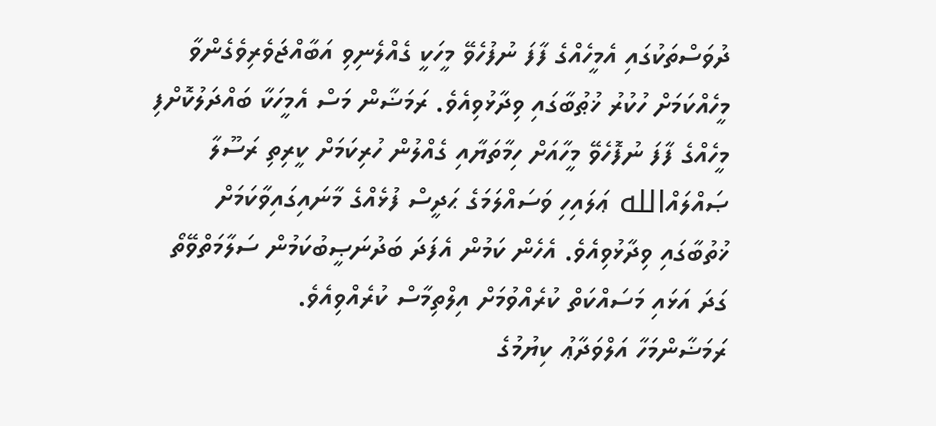ދުވަސްތަކުގައި އެމީހެއްގެ ފާފަ ނުފުހެވޭ މީހަކީ ގެއްލެނިވި އަބާއްޖަވެރިވެގެންވާ މީހެއްކަމަށް ހުކުރު ޚުޠުބާގައި ވިދާޅުވިއެވެ. ރަމަޟާން މަސް އެމީހަކާ ބައްދަލުކޮށްފި މީހެއްގެ ފާފަ ނުފޮހެވޭ މީހާއަށް ހިމާތަޔާއި ގެއްލުން ހުރިކަމަށް ކީރިތި ރަސޫލާ ޞައްލައްالله ޢަލައިހި ވަސައްލަމަގެ ޙަދީސް ފުޅެއްގެ މާނައިގައިވާކަމަށް ޚުތުބާގައި ވިދާޅުވިއެވެ. އެހެން ކަމުން އެފަދަ ބަދުނަޞީބުކަމުން ސަލާމަތްވޭތޯ ގަދަ އަޅައި މަސައްކަތް ކުރެއްވުމަށް އިލްތިމާސް ކުރެއްވިއެވެ.
ރަމަޟާންމަހާ އަލްވަދާޢު ކިޔުމުގެ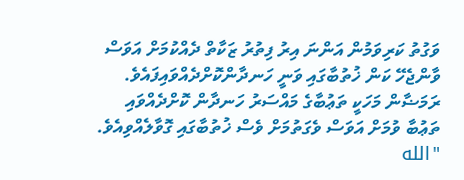ވަގުތު ކަރިވަމުން އަންނަ އިރު ފިތުރު ޒަކާތް ދެއްކުމަށް އަވަސް ވާންޖެހޭ ކަން ޚުތުބާގައި ވަނީ ހަނދާންކޮށްދެއްވައިފައެވެ.
ރަމަޟާން މަހަކީ ތަޢުބާގެ މައްސަރު ހަނދާން ކޮށްދެއްވައި ތަޢުބާ ވުމަށް އަވަސް ވެގަތުމަށް ވެސް ޚުތުބާގައި ގޮވާލެއްވިއެވެ.
"الله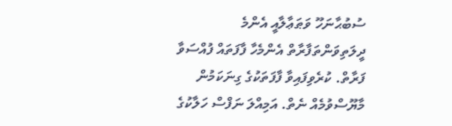ސުބުޙާނަހޫ ވަޠަޢާލާއީ އެންމެ ދީލަތިވަންތަފާރާތް އެންމެހާ ފާފަތައް ފުއްސަވާ ފަރާތް. ކުރެވިފައިވާ ފާފަތަކުގެ ގިނަކަމުން މާޔޫސްވުމެއް ނެތް. އަމިއްލަ ނަފްސް ހަލާކުގެ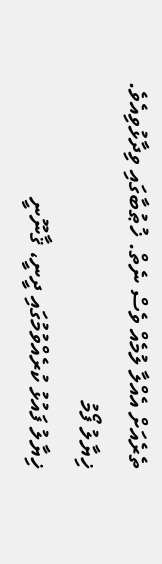ތެރެއަށް އެއްލާ ލުމެއް ވެސް ނެތް. ޚުޠުބާގައި ވިދާޅުވިއެވެ.
ޚިޔާލު ފޯމު
ޚިޔާލު ފައުޅު ކުރެއްވުމުގައި ދީނީ، ޤާނޫނީ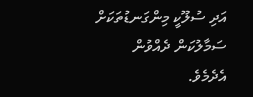އަދި ސުލޫކީ މިންގަނޑުތަކަށް ސަމާލުކަން ދެއްވުން އެދެމެވެ.